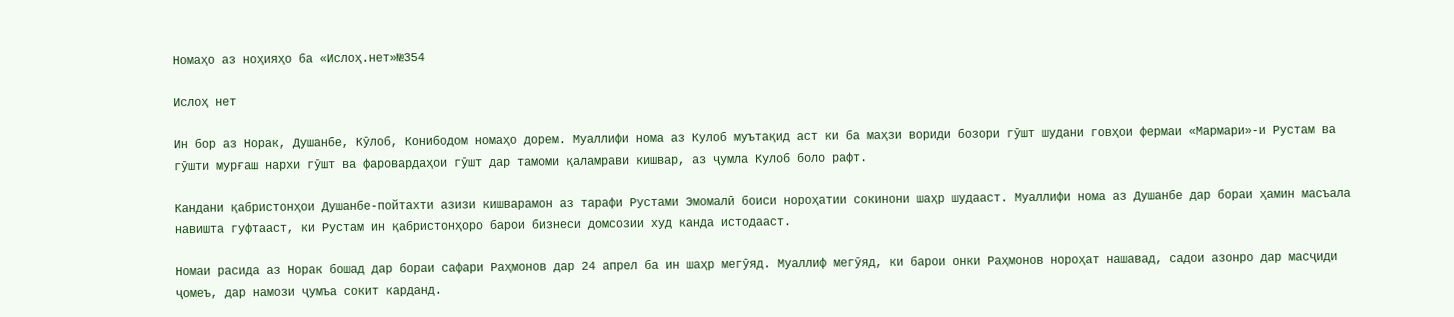Номаҳо аз ноҳияҳо ба «Ислоҳ.нет»№354

Ислоҳ нет

Ин бор аз Норак, Душанбе, Кӯлоб, Конибодом номаҳо дорем. Муаллифи нома аз Кулоб муътақид аст ки ба маҳзи вориди бозори гӯшт шудани говҳои фермаи «Мармари»-и Рустам ва гӯшти мурғаш нархи гӯшт ва фаровардаҳои гӯшт дар тамоми қаламрави кишвар, аз ҷумла Кулоб боло рафт.

Кандани қабристонҳои Душанбе-пойтахти азизи кишварамон аз тарафи Рустами Эмомалӣ боиси нороҳатии сокинони шаҳр шудааст. Муаллифи нома аз Душанбе дар бораи ҳамин масъала навишта гуфтааст, ки Рустам ин қабристонҳоро барои бизнеси домсозии худ канда истодааст.

Номаи расида аз Норак бошад дар бораи сафари Раҳмонов дар 24 апрел ба ин шаҳр мегӯяд. Муаллиф мегӯяд, ки барои онки Раҳмонов нороҳат нашавад, садои азонро дар масҷиди ҷомеъ, дар намози ҷумъа сокит карданд.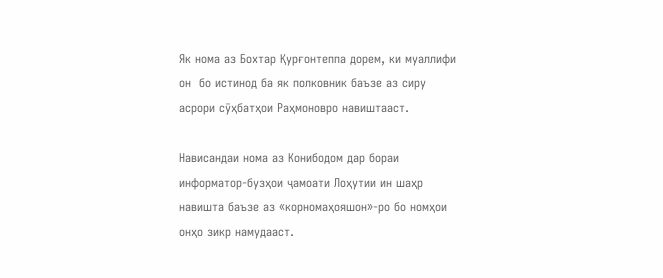Як нома аз Бохтар Қурғонтеппа дорем, ки муаллифи он  бо истинод ба як полковник баъзе аз сиру асрори сӯҳбатҳои Раҳмоновро навиштааст.

Нависандаи нома аз Конибодом дар бораи информатор-бузҳои ҷамоати Лоҳутии ин шаҳр навишта баъзе аз «корномаҳояшон»-ро бо номҳои онҳо зикр намудааст.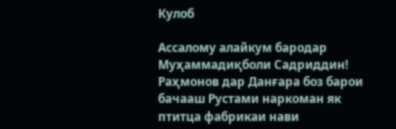Кулоб

Ассалому алайкум бародар Муҳаммадиқболи Садриддин! Раҳмонов дар Данғара боз барои бачааш Рустами наркоман як птитца фабрикаи нави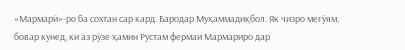«Мармарӣ»-ро ба сохтан сар кард. Бародар Муҳаммадиқбол. Як чизро мегӯям, бовар кунед, ки аз рӯзе ҳамин Рустам фермаи Мармариро дар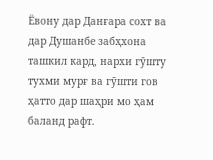Ёвону дар Данғара сохт ва дар Душанбе забҳхона ташкил кард, нархи гӯшту тухми мурғ ва гӯшти гов ҳатто дар шаҳри мо ҳам баланд рафт.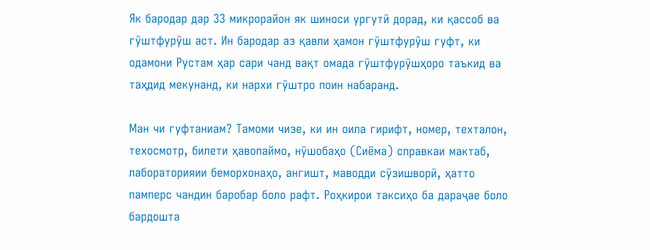Як бародар дар 33 микрорайон як шиноси ургутӣ дорад, ки қассоб ва гӯштфурӯш аст. Ин бародар аз қавли ҳамон гӯштфурӯш гуфт, ки одамони Рустам ҳар сари чанд вақт омада гӯштфурӯшҳоро таъкид ва таҳдид мекунанд, ки нархи гӯштро поин набаранд.

Ман чи гуфтаниам? Тамоми чизе, ки ин оила гирифт, номер, техталон, техосмотр, билети ҳавопаймо, нӯшобаҳо (Сиёма) справкаи мактаб, лабораторияии беморхонаҳо, ангишт, маводди сӯзишворӣ, ҳатто памперс чандин баробар боло рафт. Роҳкирои таксиҳо ба дараҷае боло бардошта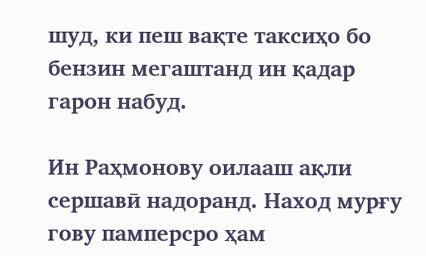шуд, ки пеш вақте таксиҳо бо бензин мегаштанд ин қадар гарон набуд.

Ин Раҳмонову оилааш ақли сершавӣ надоранд. Наход мурғу гову памперсро ҳам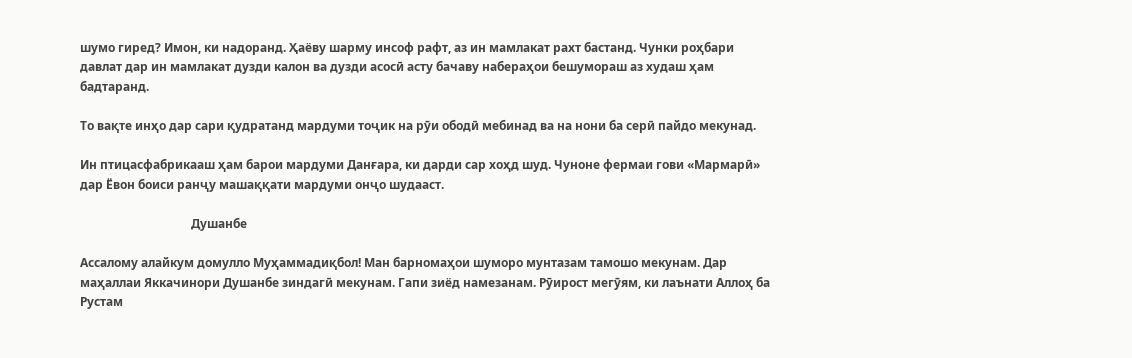шумо гиред? Имон, ки надоранд. Ҳаёву шарму инсоф рафт, аз ин мамлакат рахт бастанд. Чунки роҳбари давлат дар ин мамлакат дузди калон ва дузди асосӣ асту бачаву набераҳои бешумораш аз худаш ҳам бадтаранд.

То вақте инҳо дар сари қудратанд мардуми тоҷик на рӯи ободӣ мебинад ва на нони ба серӣ пайдо мекунад.

Ин птицасфабрикааш ҳам барои мардуми Данғара, ки дарди сар хоҳд шуд. Чуноне фермаи гови «Мармарӣ» дар Ёвон боиси ранҷу машаққати мардуми онҷо шудааст.

                                     Душанбе

Ассалому алайкум домулло Муҳаммадиқбол! Ман барномаҳои шуморо мунтазам тамошо мекунам. Дар маҳаллаи Яккачинори Душанбе зиндагӣ мекунам. Гапи зиёд намезанам. Рӯирост мегӯям, ки лаънати Аллоҳ ба Рустам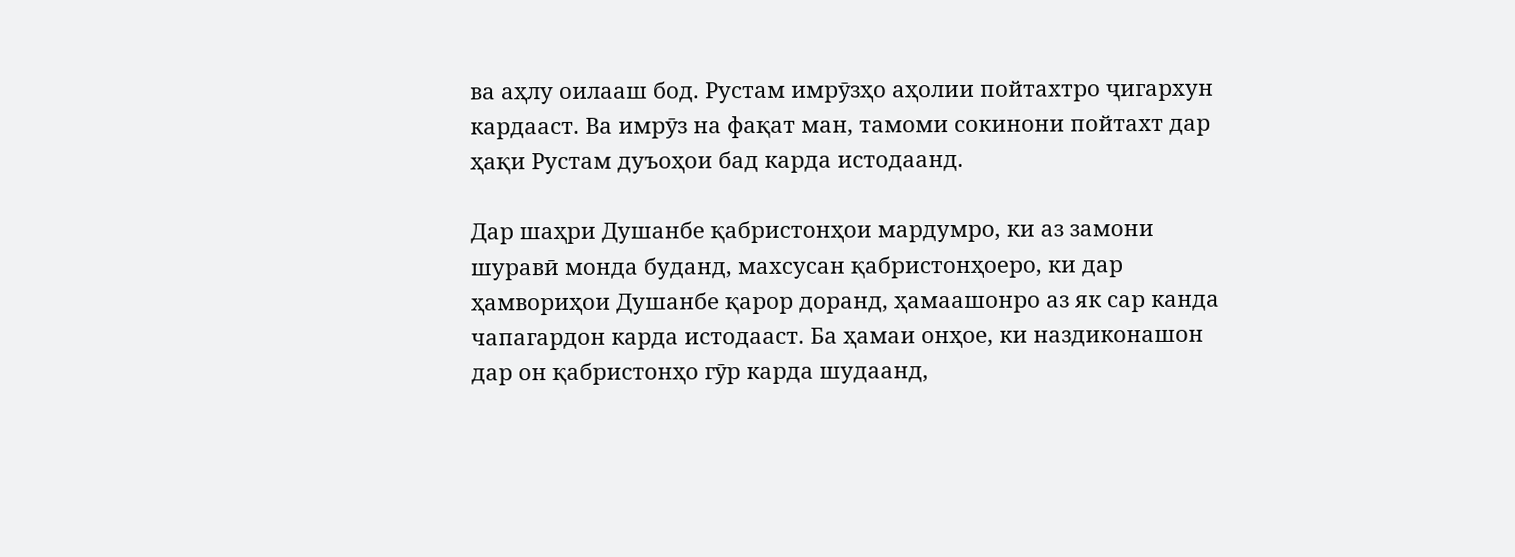ва аҳлу оилааш бод. Рустам имрӯзҳо аҳолии пойтахтро ҷигархун кардааст. Ва имрӯз на фақат ман, тамоми сокинони пойтахт дар ҳақи Рустам дуъоҳои бад карда истодаанд.

Дар шаҳри Душанбе қабристонҳои мардумро, ки аз замони шуравӣ монда буданд, махсусан қабристонҳоеро, ки дар ҳамвориҳои Душанбе қарор доранд, ҳамаашонро аз як сар канда чапагардон карда истодааст. Ба ҳамаи онҳое, ки наздиконашон дар он қабристонҳо гӯр карда шудаанд,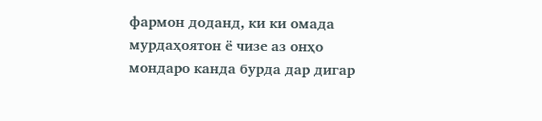фармон доданд, ки ки омада мурдаҳоятон ё чизе аз онҳо мондаро канда бурда дар дигар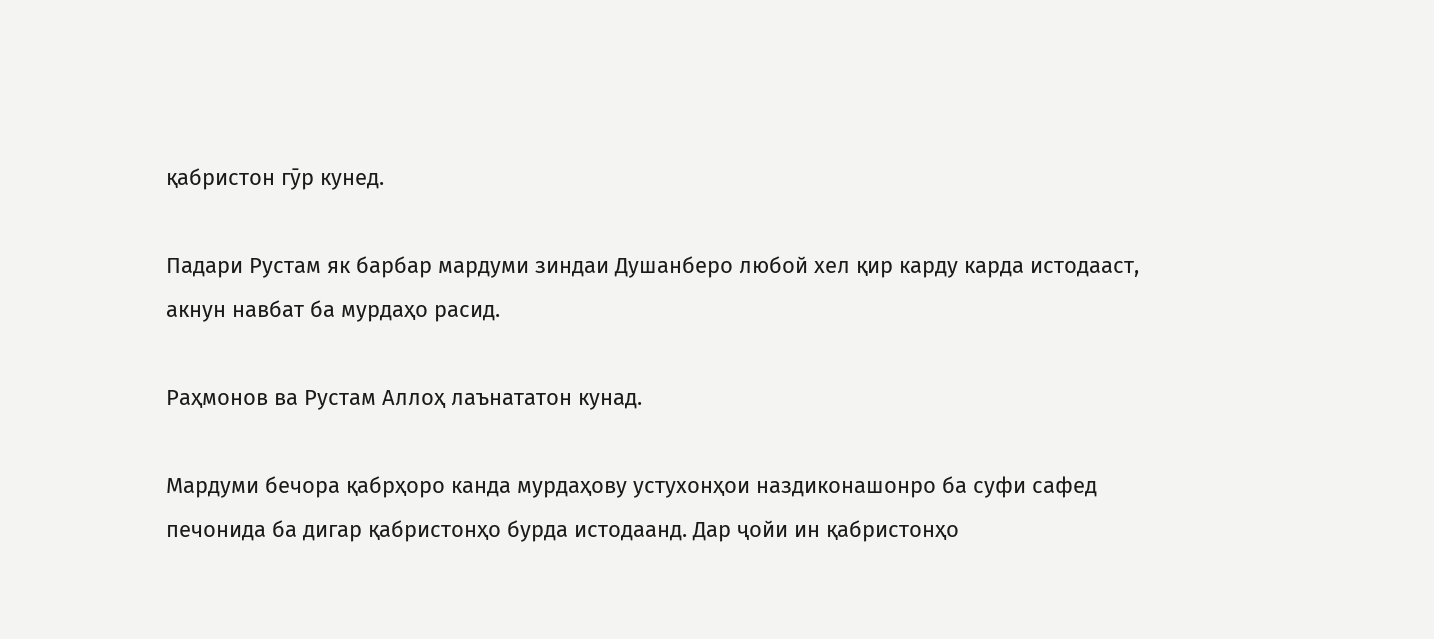қабристон гӯр кунед.

Падари Рустам як барбар мардуми зиндаи Душанберо любой хел қир карду карда истодааст, акнун навбат ба мурдаҳо расид.

Раҳмонов ва Рустам Аллоҳ лаънататон кунад.

Мардуми бечора қабрҳоро канда мурдаҳову устухонҳои наздиконашонро ба суфи сафед печонида ба дигар қабристонҳо бурда истодаанд. Дар ҷойи ин қабристонҳо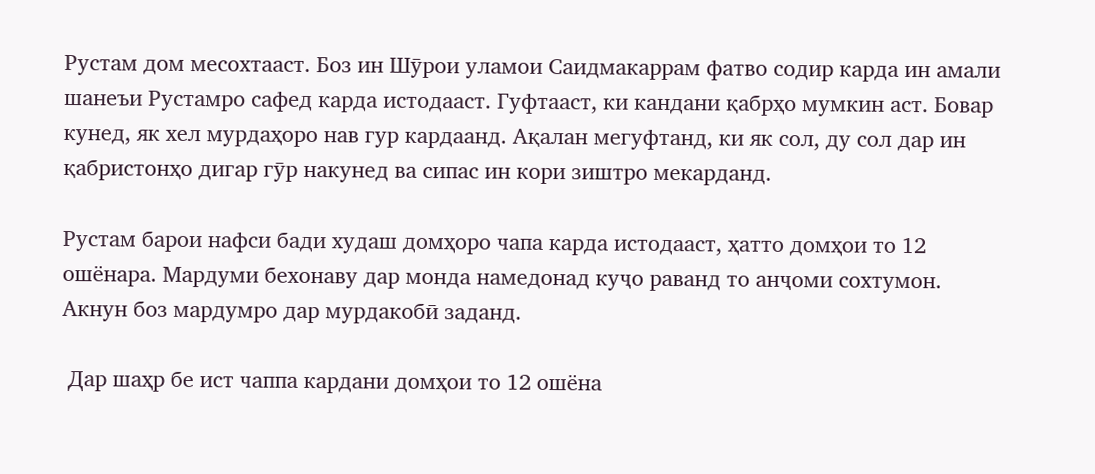Рустам дом месохтааст. Боз ин Шӯрои уламои Саидмакаррам фатво содир карда ин амали шанеъи Рустамро сафед карда истодааст. Гуфтааст, ки кандани қабрҳо мумкин аст. Бовар кунед, як хел мурдаҳоро нав гур кардаанд. Ақалан мегуфтанд, ки як сол, ду сол дар ин қабристонҳо дигар гӯр накунед ва сипас ин кори зиштро мекарданд.

Рустам барои нафси бади худаш домҳоро чапа карда истодааст, ҳатто домҳои то 12 ошёнара. Мардуми бехонаву дар монда намедонад куҷо раванд то анҷоми сохтумон. Акнун боз мардумро дар мурдакобӣ заданд.

 Дар шаҳр бе ист чаппа кардани домҳои то 12 ошёна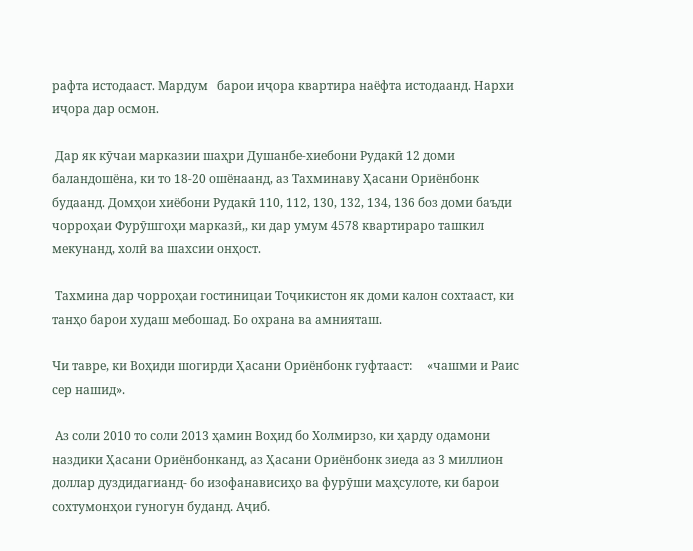рафта истодааст. Мардум   барои иҷора квартира наёфта истодаанд. Нархи иҷора дар осмон.

 Дар як кӯчаи марказии шаҳри Душанбе-хиебони Рудакӣ 12 доми баландошёна, ки то 18-20 ошёнаанд, аз Тахминаву Ҳасани Ориёнбонк будаанд. Домҳои хиёбони Рудакӣ 110, 112, 130, 132, 134, 136 боз доми баъди чорроҳаи Фурӯшгоҳи марказӣ,, ки дар умум 4578 квартираро ташкил мекунанд, холӣ ва шахсии онҳост.

 Тахмина дар чорроҳаи гостиницаи Тоҷикистон як доми калон сохтааст, ки танҳо барои худаш мебошад. Бо охрана ва амнияташ.

Чи тавре, ки Воҳиди шогирди Ҳасани Ориёнбонк гуфтааст:     «чашми и Раис сер нашид».

 Аз соли 2010 то соли 2013 ҳамин Воҳид бо Холмирзо, ки ҳарду одамони наздики Ҳасани Ориёнбонканд, аз Ҳасани Ориёнбонк зиеда аз 3 миллион доллар дуздидагианд- бо изофанависиҳо ва фурӯши маҳсулоте, ки барои сохтумонҳои гуногун буданд. Аҷиб.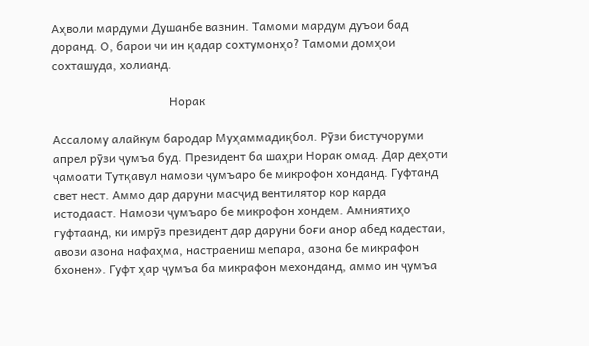Аҳволи мардуми Душанбе вазнин. Тамоми мардум дуъои бад доранд. О, барои чи ин қадар сохтумонҳо? Тамоми домҳои сохташуда, холианд.

                                       Норак

Ассалому алайкум бародар Муҳаммадиқбол. Рӯзи бистучоруми апрел рӯзи ҷумъа буд. Президент ба шаҳри Норак омад. Дар деҳоти ҷамоати Тутқавул намози ҷумъаро бе микрофон хонданд. Гуфтанд свет нест. Аммо дар даруни масҷид вентилятор кор карда истодааст. Намози ҷумъаро бе микрофон хондем. Амниятиҳо гуфтаанд, ки имрӯз президент дар даруни боғи анор абед кадестаи, авози азона нафаҳма, настраениш мепара, азона бе микрафон бхонен». Гуфт ҳар ҷумъа ба микрафон мехонданд, аммо ин ҷумъа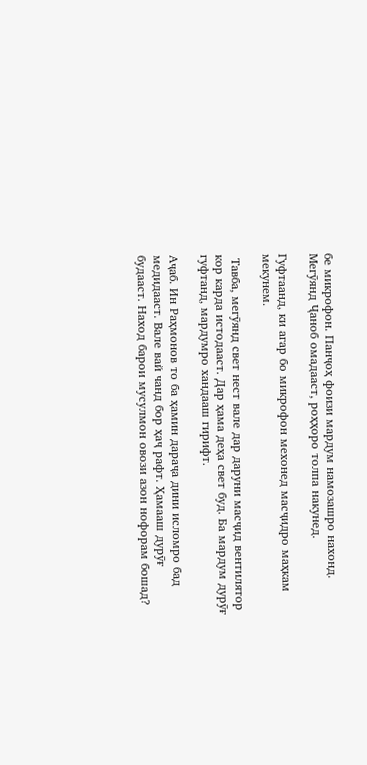бе микрофон. Панҷоҳ фоизи мардум намозашро нахонд. Мегӯянд Ҷаноб омадааст, роҳҳоро толпа накунед.

Гуфтаанд, ки агар бо микрофон мехонед масҷидро маҳкам мекунем.

 Тавба, мегӯянд свет нест вале дар даруни масҷид вентилятор кор карда истодааст. Дар ҳама деҳа свет буд. Ба мардум дурӯғ гуфтанд, мардумро хандааш гирифт.

Аҷаб. Ин Раҳмонов то ба ҳамин дараҷа дини исломро бад медидааст. Вале вай чанд бор ҳаҷ рафт. Ҳамааш дурӯғ будааст. Наход барои мусулмон овози азон нофорам бошад?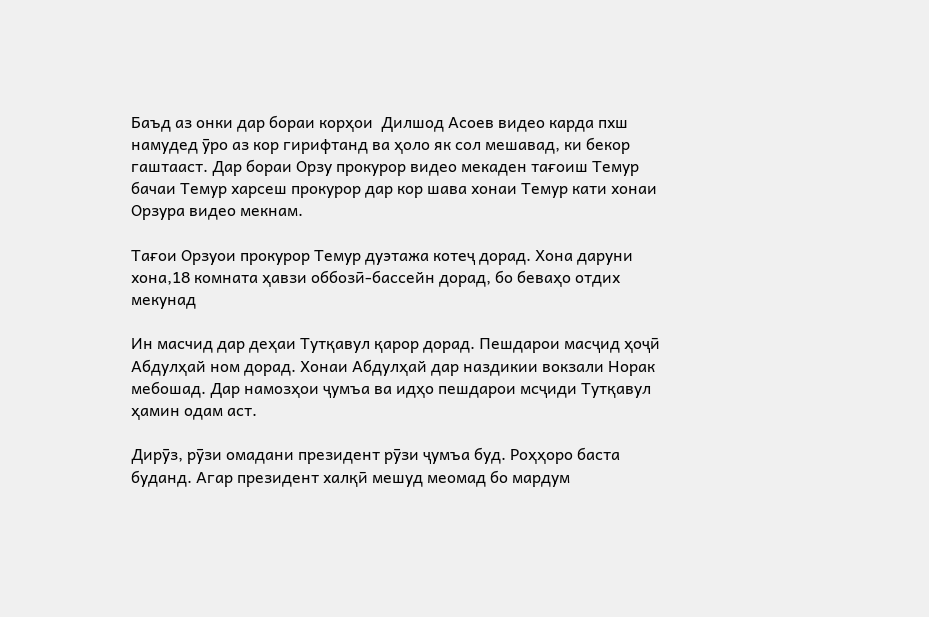Баъд аз онки дар бораи корҳои  Дилшод Асоев видео карда пхш намудед ӯро аз кор гирифтанд ва ҳоло як сол мешавад, ки бекор гаштааст. Дар бораи Орзу прокурор видео мекаден тағоиш Темур бачаи Темур харсеш прокурор дар кор шава хонаи Темур кати хонаи Орзура видео мекнам.

Тағои Орзуои прокурор Темур дуэтажа котеҷ дорад. Хона даруни хона,18 комната ҳавзи оббозӣ-бассейн дорад, бо беваҳо отдих мекунад

Ин масчид дар деҳаи Тутқавул қарор дорад. Пешдарои масҷид ҳоҷӣ Абдулҳай ном дорад. Хонаи Абдулҳай дар наздикии вокзали Норак мебошад. Дар намозҳои ҷумъа ва идҳо пешдарои мсҷиди Тутқавул ҳамин одам аст.

Дирӯз, рӯзи омадани президент рӯзи ҷумъа буд. Роҳҳоро баста буданд. Агар президент халқӣ мешуд меомад бо мардум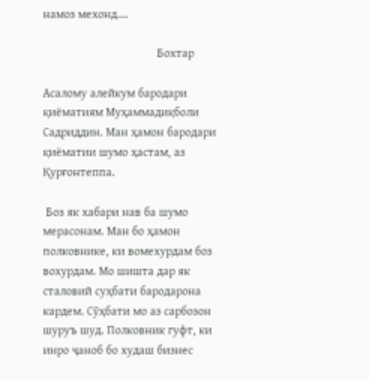намоз мехонд….

                                      Бохтар

Асалому алейкум бародари қиёматиям Муҳаммадиқболи Садриддин. Ман ҳамон бародари қиёматии шумо ҳастам, аз Қурғонтеппа.

 Боз як хабари нав ба шумо мерасонам. Ман бо ҳамон полковнике, ки вомехурдам боз вохурдам. Мо шишта дар як сталовий суҳбати бародарона кардем. Сӯҳбати мо аз сарбозон шуруъ шуд. Полковник гуфт, ки инро ҷаноб бо худаш бизнес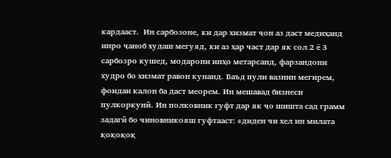кардааст.  Ин сарбозоне, ки дар хизмат ҷон аз даст медиҳанд инро ҷаноб худаш мегуяд, ки аз ҳар част дар як сол 2 ё 3 сарбозро кушед, модарони инҳо метарсанд, фарзандони худро бо хизмат равон кунанд. Баъд пули вазнин мегирем, фоидаи калон ба даст меорем. Ин мешавад бизнеси пулкоркунӣ. Ин полковник гуфт дар як ҷо шишта сад грамм задагӣ бо чиновникояш гуфтааст: «диден чи хел ин милата қоқоқоқ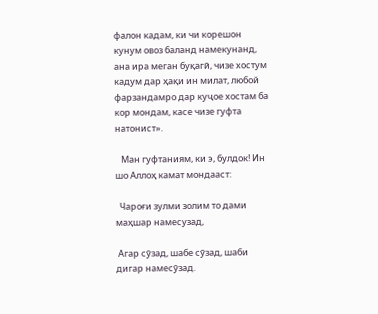фалон кадам, ки чи корешон кунум овоз баланд намекунанд, ана ира меган буқагӣ, чизе хостум кадум дар ҳақи ин милат, любой фарзандамро дар куҷое хостам ба кор мондам, касе чизе гуфта натонист».

   Ман гуфтаниям, ки э, булдок! Ин шо Аллоҳ камат мондааст:

  Чароғи зулми золим то дами маҳшар намесузад,

 Агар сӯзад, шабе сӯзад, шаби дигар намесӯзад.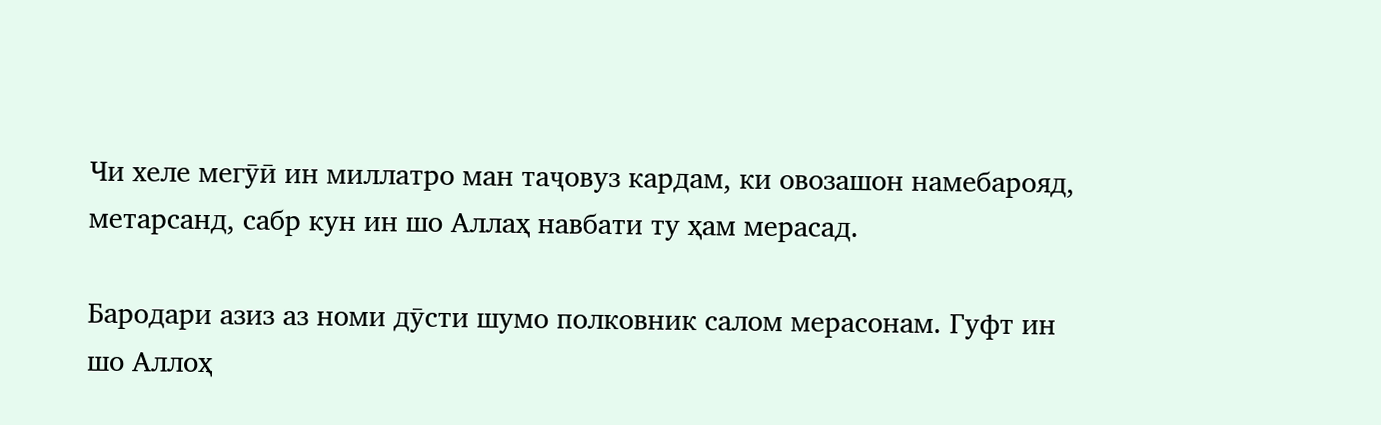Чи хеле мегӯӣ ин миллатро ман таҷовуз кардам, ки овозашон намебарояд, метарсанд, сабр кун ин шо Аллаҳ навбати ту ҳам мерасад.

Бародари азиз аз номи дӯсти шумо полковник салом мерасонам. Гуфт ин шо Аллоҳ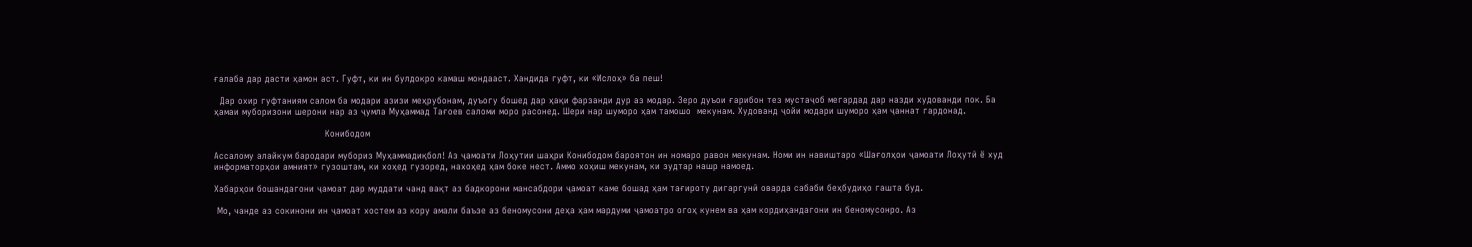ғалаба дар дасти ҳамон аст. Гуфт, ки ин булдокро камаш мондааст. Хандида гуфт, ки «Ислоҳ» ба пеш!

  Дар охир гуфтаниям салом ба модари азизи меҳрубонам, дуъогу бошед дар ҳақи фарзанди дур аз модар. Зеро дуъои ғарибон тез мустаҷоб мегардад дар назди худованди пок. Ба ҳамаи муборизони шерони нар аз ҷумла Муҳаммад Тағоев саломи моро расонед. Шери нар шуморо ҳам тамошо  мекунам. Худованд ҷойи модари шуморо ҳам ҷаннат гардонад.

                                     Конибодом

Ассалому алайкум бародари мубориз Муҳаммадиқбол! Аз ҷамоати Лоҳутии шаҳри Конибодом бароятон ин номаро равон мекунам. Номи ин навиштаро «Шағолҳои ҷамоати Лоҳутӣ ё худ информаторҳои амният» гузоштам, ки хоҳед гузоред, нахоҳед ҳам боке нест. Аммо хоҳиш мекунам, ки зудтар нашр намоед.

Хабарҳои бошандагони ҷамоат дар муддати чанд вақт аз бадкорони мансабдори ҷамоат каме бошад ҳам тағироту дигаргунӣ оварда сабаби беҳбудиҳо гашта буд.

 Мо, чанде аз сокинони ин ҷамоат хостем аз кору амали баъзе аз беномусони деҳа ҳам мардуми ҷамоатро огоҳ кунем ва ҳам кордиҳандагони ин беномусонро. Аз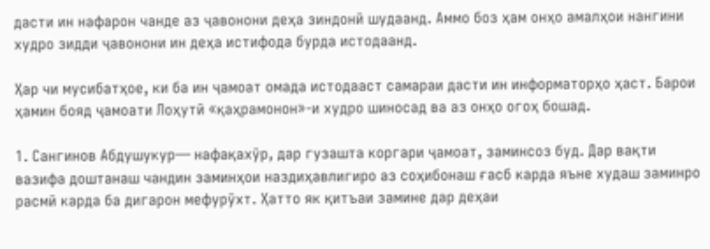дасти ин нафарон чанде аз ҷавонони деҳа зиндонӣ шудаанд. Аммо боз ҳам онҳо амалҳои нангини худро зидди ҷавонони ин деҳа истифода бурда истодаанд.

Ҳар чи мусибатҳое, ки ба ин ҷамоат омада истодааст самараи дасти ин информаторҳо ҳаст. Барои ҳамин бояд ҷамоати Лоҳутӣ «қаҳрамонон»-и худро шиносад ва аз онҳо огоҳ бошад.

1. Сангинов Абдушукур— нафақахӯр, дар гузашта коргари ҷамоат, заминсоз буд. Дар вақти вазифа доштанаш чандин заминҳои наздиҳавлигиро аз соҳибонаш ғасб карда яъне худаш заминро расмӣ карда ба дигарон мефурӯхт. Ҳатто як қитъаи замине дар деҳаи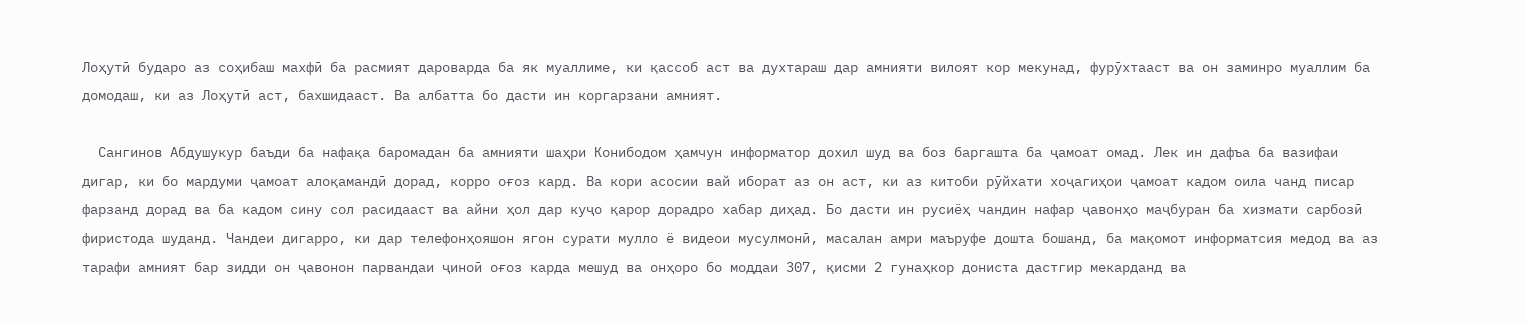Лоҳутӣ бударо аз соҳибаш махфӣ ба расмият дароварда ба як муаллиме, ки қассоб аст ва духтараш дар амнияти вилоят кор мекунад, фурӯхтааст ва он заминро муаллим ба домодаш, ки аз Лоҳутӣ аст, бахшидааст. Ва албатта бо дасти ин коргарзани амният.

  Сангинов Абдушукур баъди ба нафақа баромадан ба амнияти шаҳри Конибодом ҳамчун информатор дохил шуд ва боз баргашта ба ҷамоат омад. Лек ин дафъа ба вазифаи дигар, ки бо мардуми ҷамоат алоқамандӣ дорад, корро оғоз кард. Ва кори асосии вай иборат аз он аст, ки аз китоби рӯйхати хоҷагиҳои ҷамоат кадом оила чанд писар фарзанд дорад ва ба кадом сину сол расидааст ва айни ҳол дар куҷо қарор дорадро хабар диҳад. Бо дасти ин русиёҳ чандин нафар ҷавонҳо маҷбуран ба хизмати сарбозӣ фиристода шуданд. Чандеи дигарро, ки дар телефонҳояшон ягон сурати мулло ё видеои мусулмонӣ, масалан амри маъруфе дошта бошанд, ба мақомот информатсия медод ва аз тарафи амният бар зидди он ҷавонон парвандаи ҷиноӣ оғоз карда мешуд ва онҳоро бо моддаи 307, қисми 2 гунаҳкор дониста дастгир мекарданд ва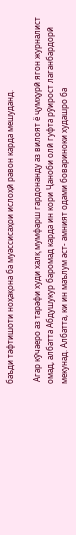баъди тафтишоти ноҳақона ба муассисаҳои ислоҳӣ равон карда мешуданд.

 Агар кӯчаеро аз тарафи худи халқ мумфарш гардонанду аз вилоят ё ҷумҳурӣ ягон журналист омад, албатта Абдушукур баромад карда ин кори Ҷаноби олӣ гуфта рӯирост лаганбардорӣ мекунад. Албатта, ки ин маълум аст- амният одами бовариноки худашро ба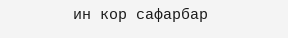ин кор сафарбар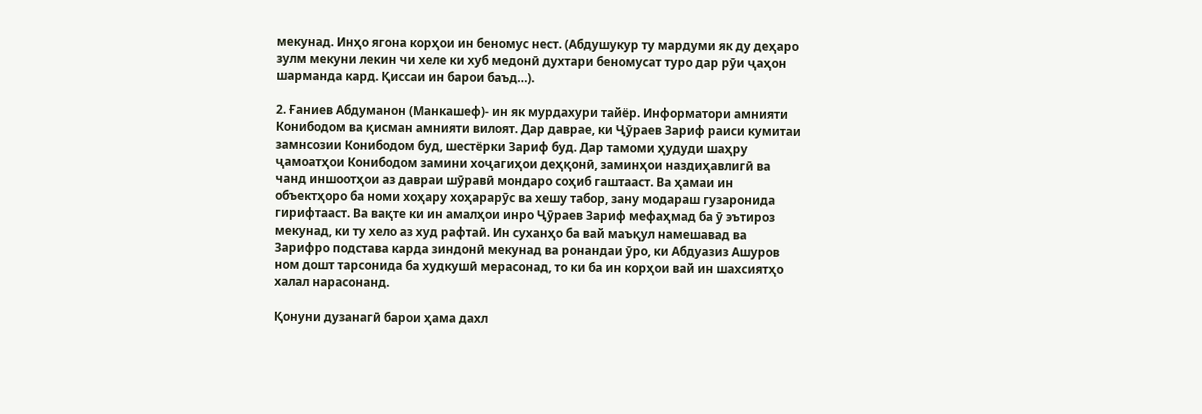мекунад. Инҳо ягона корҳои ин беномус нест. (Абдушукур ту мардуми як ду деҳаро зулм мекуни лекин чи хеле ки хуб медонӣ духтари беномусат туро дар рӯи ҷаҳон шарманда кард. Қиссаи ин барои баъд…).

2. Ғаниев Абдуманон (Манкашеф)- ин як мурдахури тайёр. Информатори амнияти Конибодом ва қисман амнияти вилоят. Дар даврае, ки Ҷӯраев Зариф раиси кумитаи замнсозии Конибодом буд, шестёрки Зариф буд. Дар тамоми ҳудуди шаҳру ҷамоатҳои Конибодом замини хоҷагиҳои деҳқонӣ, заминҳои наздиҳавлигӣ ва чанд иншоотҳои аз давраи шӯравӣ мондаро соҳиб гаштааст. Ва ҳамаи ин объектҳоро ба номи хоҳару хоҳарарӯс ва хешу табор, зану модараш гузаронида гирифтааст. Ва вақте ки ин амалҳои инро Ҷӯраев Зариф мефаҳмад ба ӯ эътироз мекунад, ки ту хело аз худ рафтаӣ. Ин суханҳо ба вай маъқул намешавад ва Зарифро подстава карда зиндонӣ мекунад ва ронандаи ӯро, ки Абдуазиз Ашуров ном дошт тарсонида ба худкушӣ мерасонад, то ки ба ин корҳои вай ин шахсиятҳо халал нарасонанд.

Қонуни дузанагӣ барои ҳама дахл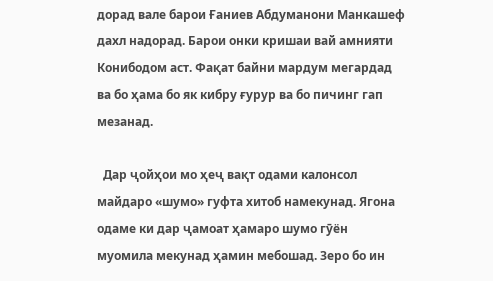дорад вале барои Ғаниев Абдуманони Манкашеф дахл надорад. Барои онки кришаи вай амнияти Конибодом аст. Фақат байни мардум мегардад ва бо ҳама бо як кибру ғурур ва бо пичинг гап мезанад.

  Дар ҷойҳои мо ҳеҷ вақт одами калонсол майдаро «шумо» гуфта хитоб намекунад. Ягона одаме ки дар ҷамоат ҳамаро шумо гӯён муомила мекунад ҳамин мебошад. Зеро бо ин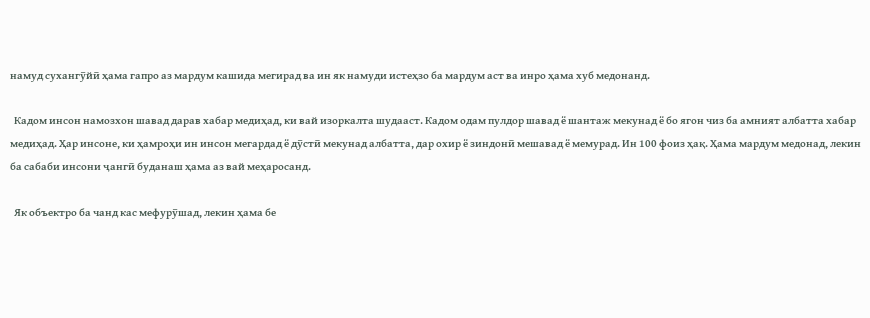намуд сухангӯйӣ ҳама гапро аз мардум кашида мегирад ва ин як намуди истеҳзо ба мардум аст ва инро ҳама хуб медонанд.

  Кадом инсон намозхон шавад дарав хабар медиҳад, ки вай изоркалта шудааст. Кадом одам пулдор шавад ё шантаж мекунад ё бо ягон чиз ба амният албатта хабар медиҳад. Ҳар инсоне, ки ҳамроҳи ин инсон мегардад ё дӯстӣ мекунад албатта, дар охир ё зиндонӣ мешавад ё мемурад. Ин 100 фоиз ҳақ. Ҳама мардум медонад, лекин ба сабаби инсони ҷангӣ буданаш ҳама аз вай меҳаросанд.

  Як объектро ба чанд кас мефурӯшад, лекин ҳама бе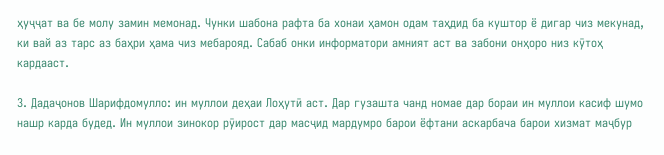ҳуҷҷат ва бе молу замин мемонад. Чунки шабона рафта ба хонаи ҳамон одам таҳдид ба куштор ё дигар чиз мекунад, ки вай аз тарс аз баҳри ҳама чиз мебарояд. Сабаб онки информатори амният аст ва забони онҳоро низ кӯтоҳ кардааст.

3. Дадаҷонов Шарифдомулло: ин муллои деҳаи Лоҳутӣ аст. Дар гузашта чанд номае дар бораи ин муллои касиф шумо нашр карда будед. Ин муллои зинокор рӯирост дар масҷид мардумро барои ёфтани аскарбача барои хизмат маҷбур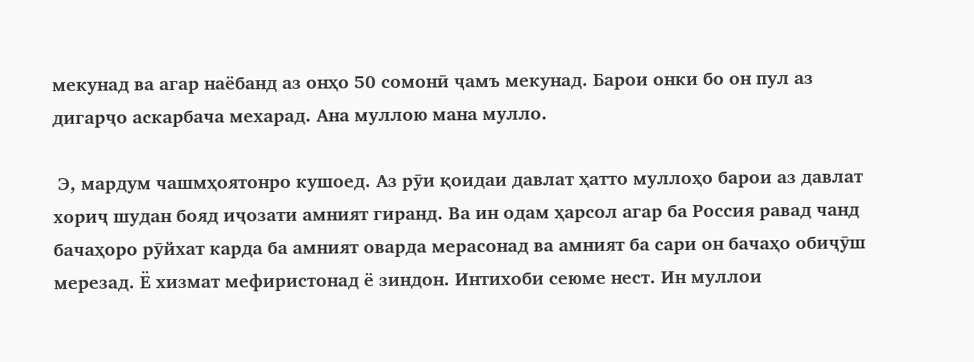мекунад ва агар наёбанд аз онҳо 50 сомонӣ ҷамъ мекунад. Барои онки бо он пул аз дигарҷо аскарбача мехарад. Ана муллою мана мулло.

 Э, мардум чашмҳоятонро кушоед. Аз рӯи қоидаи давлат ҳатто муллоҳо барои аз давлат хориҷ шудан бояд иҷозати амният гиранд. Ва ин одам ҳарсол агар ба Россия равад чанд бачаҳоро рӯйхат карда ба амният оварда мерасонад ва амният ба сари он бачаҳо обиҷӯш мерезад. Ё хизмат мефиристонад ё зиндон. Интихоби сеюме нест. Ин муллои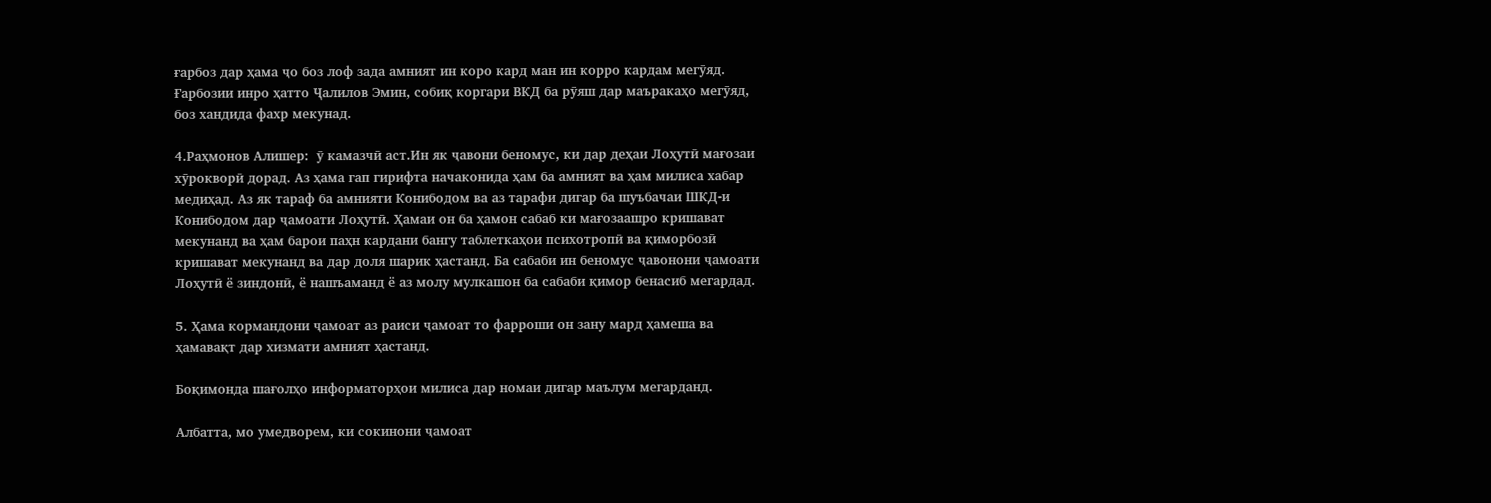ғарбоз дар ҳама ҷо боз лоф зада амният ин коро кард ман ин корро кардам мегӯяд. Ғарбозии инро ҳатто Ҷалилов Эмин, собиқ коргари ВКД ба рӯяш дар маъракаҳо мегӯяд, боз хандида фахр мекунад.

4.Раҳмонов Алишер:  ӯ камазчӣ аст.Ин як ҷавони беномус, ки дар деҳаи Лоҳутӣ мағозаи хӯрокворӣ дорад. Аз ҳама гап гирифта начаконида ҳам ба амният ва ҳам милиса хабар медиҳад. Аз як тараф ба амнияти Конибодом ва аз тарафи дигар ба шуъбачаи ШКД-и Конибодом дар ҷамоати Лоҳутӣ. Ҳамаи он ба ҳамон сабаб ки мағозаашро кришават мекунанд ва ҳам барои паҳн кардани бангу таблеткаҳои психотропӣ ва қиморбозӣ кришават мекунанд ва дар доля шарик ҳастанд. Ба сабаби ин беномус ҷавонони ҷамоати Лоҳутӣ ё зиндонӣ, ё нашъаманд ё аз молу мулкашон ба сабаби қимор бенасиб мегардад.

5. Ҳама кормандони ҷамоат аз раиси ҷамоат то фарроши он зану мард ҳамеша ва ҳамавақт дар хизмати амният ҳастанд.

Боқимонда шағолҳо информаторҳои милиса дар номаи дигар маълум мегарданд.

Албатта, мо умедворем, ки сокинони ҷамоат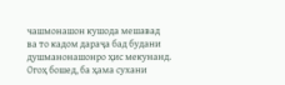чашмонашон кушода мешавад ва то кадом дараҷа бад будани душманонашонро ҳис мекунанд. Огоҳ бошед, ба ҳама сухани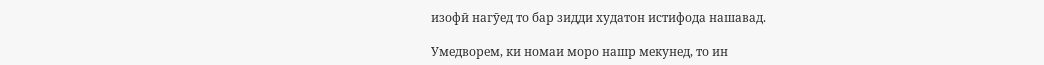изофӣ нагӯед то бар зидди худатон истифода нашавад.

Умедворем, ки номаи моро нашр мекунед, то ин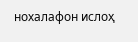нохалафон ислоҳ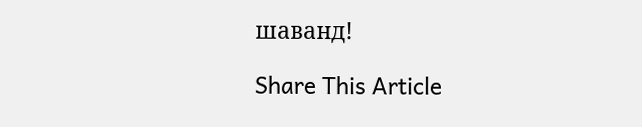шаванд!

Share This Article